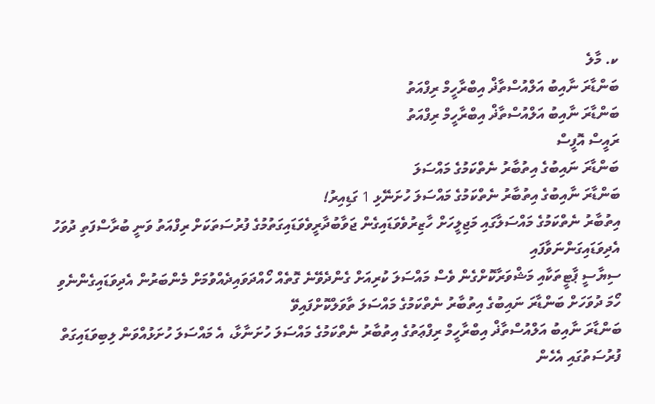ކ. މާލެ
ބަންޑާރަ ނާއިބު އަލްއުސްތާޛް އިބްރާހީމް ރިފްއަތު
ބަންޑާރަ ނާއިބު އަލްއުސްތާޛް އިބްރާހީމް ރިފްއަތު
ރައީސް އޮފީސް
ބަންޑާރަ ނައިބުގެ އިތުބާރު ނެތްކަމުގެ މައްސަލަ
ބަންޑާރަ ނާއިބުގެ އިތުބާރު ނެތްކަމުގެ މައްސަލަ ހުށަނޭޅި 1 ގަޑިއިރު!
އިތުބާރު ނެތްކަމުގެ މައްސަލާގައި މަޖިލީހަށް ހާޒިރުވެވަޑައިގެން ޖަވާބުދާރީވެވަޑައިގަތުމުގެ ފުރުސަތަކަށް ރިފްއަތު ވަނީ ބުރާސްފަތި ދުވަހު އެދިވަޑައިގަންނަވާފައި
ސިޔާސީ ޕާޓީތަކާއި މަޝްވަރާކޮށްގެން ވެސް މައްސަލަ ކުރިއަށް ގެންދެވޭނެ ގޮތެއް ހޯއްދަވައިދެއްވުމަށް މެންބަރުން އެދިވަޑައިގެންނެވި
ހޯމަ ދުވަހަށް ބަންޑާރަ ނައިބުގެ އިތުބާރު ނެތްކަމުގެ މައްސަލަ ތާވަލްކޮށްފައިވޭ
ބަންޑާރަ ނާއިބު އަލްއުސްތާޛް އިބްރާހީމް ރިފްޢަތުގެ އިތުބާރު ނެތްކަމުގެ މައްސަލަ ހުށަނާޅާ، އެ މައްސަލަ ހުށަޅުއްވަން ލިބިވަޑައިގަތް ފުރުސަތުގައި އެހެން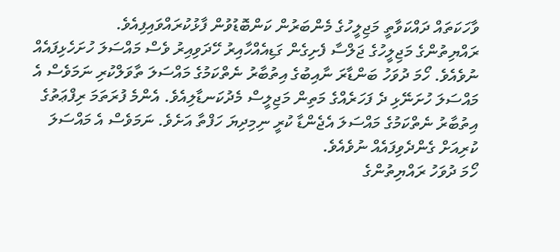ވާހަކަތައް ދައްކަވާތީ މަޖިލީހުގެ މެންބަރުން ކަންބޮޑުވުން ފާޅުކުރައްވައިފިއެވެ.
ރައްޔިތުންގެ މަޖިލީހުގެ ޖަލްސާ ފެށިގެން ގަޑިއެއްހާއިރު ހޭދަވިއިރު ވެސް މައްސަލަ ހުށަހެޅިފައެއް ނުވެއެވެ. ހޯމަ ދުވަހު ބަންޑާރަ ނާއިބުގެ އިތުބާރު ނެތްކަމުގެ މައްސަލަ ތާވަލްކުރި ނަމަވެސް އެ މައްސަލަ ހުށަނޭޅި ދެ ފަހަރެއްގެ މަތިން މަޖިލީސް މެދުކަނޑާލިއެވެ. އެންމެ ފުރަތަމަ ރިފްޢަތުގެ އިތުބާރު ނެތްކަމުގެ މައްސަލަ އެޖެންޑާ ކުރީ ނިމިދިޔަ ހަފްތާ އަށެވެ. ނަމަވެސް އެ މައްސަލަ ކުރިއަށް ގެންދެވިފައެއް ނުވެއެވެ.
ހޯމަ ދުވަހު ރައްޔިތުންގެ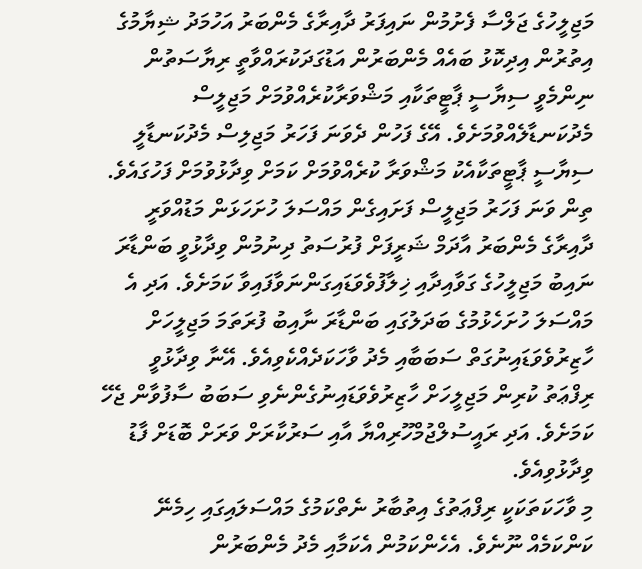މަޖިލީހުގެ ޖަލްސާ ފެށުމުން ނައިފަރު ދާއިރާގެ މެންބަރު އަހުމަދު ޝިޔާމުގެ އިތުރުން އިދިކޮޅު ބައެއް މެންބަރުން އަޑުގަދަކުރައްވާތީ ރިޔާސަތުން ނިންމެވީ ސިޔާސީ ޕާޓީތަކާއި މަޝްވަރާކުރެއްވުމަށް މަޖިލީސް މެދުކަނޑާލެއްވުމަށެވެ. އޭގެ ފަހުން ދެވަނަ ފަހަރު މަޖިލިސް މެދުކަނޑާލީ ސިޔާސީ ޕާޓީތަކާއެކު މަޝްވަރާ ކުރެއްވުމަށް ކަމަށް ވިދާޅުވުމަށް ފަހުގައެވެ.
ތިން ވަނަ ފަހަރު މަޖިލީސް ފަށައިގެން މައްސަލަ ހުށަހަޅަން މަޑުއްވަރީ ދާއިރާގެ މެންބަރު އާދަމް ޝަރީފަށް ފުރުސަތު ދިނުމުން ވިދާޅުވީ ބަންޑާރަ ނައިބު މަޖިލީހުގެ ގަވާއިދާއި ޚިލާފުވެވަޑައިގަންނަވާފައިވާ ކަމަށެވެ. އަދި އެ މައްސަލަ ހުށަހެޅުމުގެ ބަދަލުގައި ބަންޑާރަ ނާއިބު ފުރަތަމަ މަޖިލީހަށް ހާޒިރުވެވަޑައިނުގަތް ސަބަބާއި މެދު ވާހަކަދެއްކެވިއެވެ. އޭނާ ވިދާޅުވީ ރިފްޢަތު ކުރިން މަޖިލީހަށް ހާޒިރުވެވަޑައިނުގެންނެވި ސަބަބު ސާފުވާން ޖެހޭ ކަމަށެވެ. އަދި ރައީސުލްޖުމްހޫރިއްޔާ އާއި ސަރުކާރަށް ވަރަށް ބޮޑަށް ފާޑު ވިދާޅުވިއެވެ.
މި ވާހަކަތަކަކީ ރިފްޢަތުގެ އިތުބާރު ނެތްކަމުގެ މައްސަލައިގައި ހިމެނޭ ކަންކަމެއް ނޫނެވެ. އެހެންކަމުން އެކަމާއި މެދު މެންބަރުން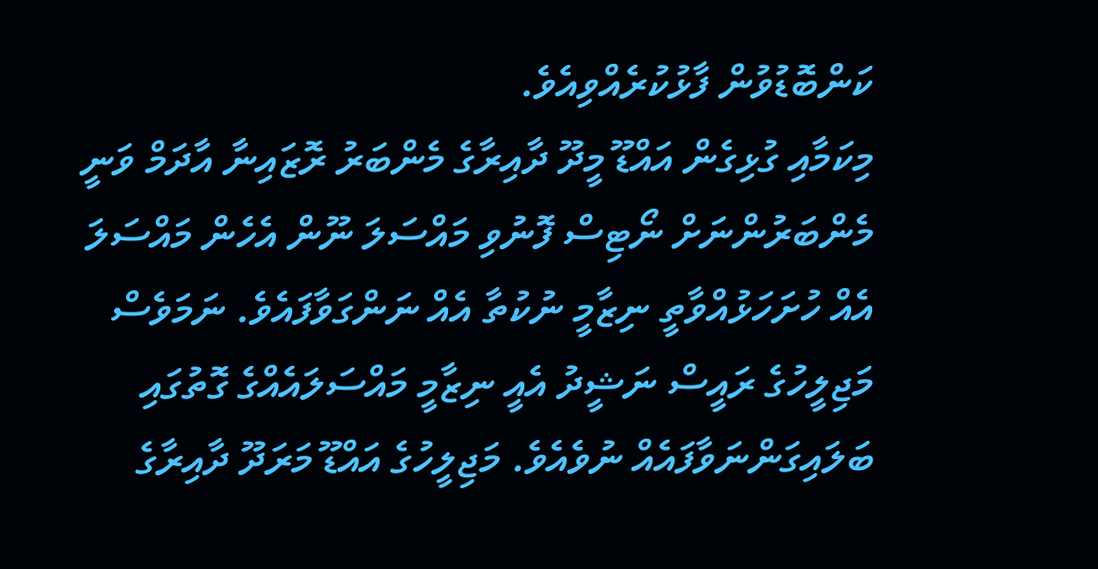ކަންބޮޑުވުން ފާޅުކުރެއްވިއެވެ.
މިކަމާއި ގުޅިގެން އައްޑޫ މީދޫ ދާއިރާގެ މެންބަރު ރޮޒައިނާ އާދަމް ވަނީ މެންބަރުންނަށް ނޯޓިސް ފޮނުވި މައްސަލަ ނޫން އެހެން މައްސަލަ އެއް ހުށަހަޅުއްވާތީ ނިޒާމީ ނުކުތާ އެއް ނަންގަވާފައެވެ. ނަމަވެސް މަޖިލީހުގެ ރައީސް ނަޝީދު އެއީ ނިޒާމީ މައްސަލައެއްގެ ގޮތުގައި ބަލައިގަންނަވާފައެއް ނުވެއެވެ. މަޖިލީހުގެ އައްޑޫ މަރަދޫ ދާއިރާގެ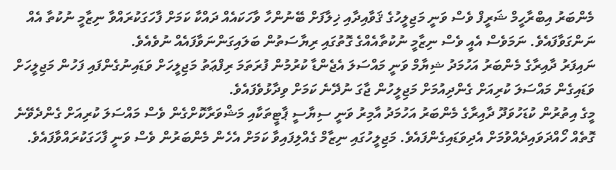މެންބަރު އިބްރާހީމް ޝަރީފް ވެސް ވަނީ މަޖިލީހުގެ ޤަވާއިދާއި ޚިލާފަށް ބޭނުންހާ ވާހަކައެއް ދައްކާ ކަމަށް ފާހަގަކުރައްވާ ނިޒާމީ ނުކުތާ އެއް ނަންގަވާފައެވެ. ނަމަވެސް އެއީ ވެސް ނިޒާމީ ނުކުތާއެއްގެ ގޮތުގައި ރިޔާސަތުން ބަލައިގަންނަވާފައެއް ނުވެއެވެ.
ނައިފަރު ދާއިރާގެ މެންބަރު އަހުމަދު ޝިޔާމް ވަނީ މައްސަލަ އެޖެންޑާ ކުރުމުން ފުރަތަމަ ރިފްޢަތު މަޖިލީހަށް ވަޑައިނުގެންފައި ފަހުން މަޖިލީހަށް ވަޑައިގެން މައްސަލަ ކުރިއަށް ގެންދިއުމަށް މަޖިލީހުން ޖާގަ ނުދޭނެ ކަމަށް ވިދާޅުވެފައެވެ.
މީގެ އިތުރުން ކުޑަހުވަދޫ ދާއިރާގެ މެންބަރު އަހުމަދު އާމިރު ވަނީ ސިޔާސީ ޕާޓީތަކާއި މަޝްވަރާކޮށްގެން ވެސް މައްސަލަ ކުރިއަށް ގެންދެވޭނެ ގޮތެއް ހޯއްދަވައިދެއްވުމަށް އެދިވަޑައިގެންފައެވެ. މަޖިލީހުގައި ނިޒާމް ގެއްލިފައިވާ ކަމަށް އެހެން މެންބަރުން ވެސް ވަނީ ފާހަގަކުރައްވާފައެވެ.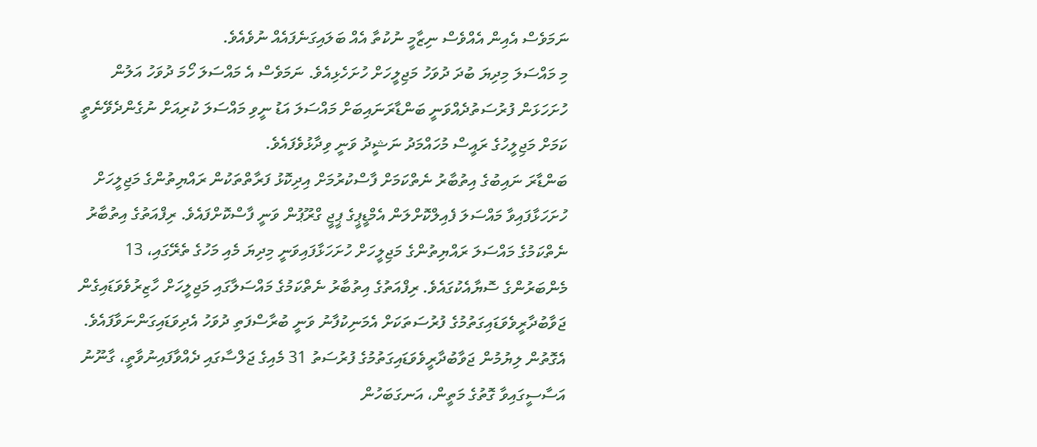ނަމަވެސް އެއިން އެއްވެސް ނިޒާމީ ނުކުތާ އެއް ބަލައިގަނެފައެއް ނުވެއެވެ.
މި މައްސަލަ މިދިޔަ ބުދަ ދުވަހު މަޖިލީހަށް ހުށަހެޅިއެވެ. ނަމަވެސް އެ މައްސަލަ ހޯމަ ދުވަހު އަލުން ހުށަހަޅަން ފުރުސަތުދެއްވަނީ ބަންޑާރަނައިބަށް މައްސަލަ އަޑު ނީވި މައްސަލަ ކުރިއަށް ނުގެންދެވޭނެތީ ކަމަށް މަޖިލީހުގެ ރައީސް މުހައްމަދު ނަޝީދު ވަނީ ވިދާޅުވެފައެވެ.
ބަންޑާރަ ނައިބުގެ އިތުބާރު ނެތްކަމަށް ފާސްކުރުމަށް އިދިކޮޅު ފަރާތްތަކުން ރައްޔިތުންގެ މަޖިލީހަށް ހުށަހަޅާފައިވާ މައްސަލަ ފެއިލްކޮށްލަން އެމްޑީޕީގެ ޕީޖީ ގްރޫޕުން ވަނީ ފާސްކޮށްފައެވެ. ރިފްއަތުގެ އިތުބާރު ނެތްކަމުގެ މައްސަލަ ރައްޔިތުންގެ މަޖިލީހަށް ހުށަހަޅާފައިވަނީ މިދިޔަ މެއި މަހުގެ ތެރޭގައި، 13 މެންބަރުންގެ ސޮޔާއެކުގައެވެ. ރިފްއަތުގެ އިތުބާރު ނެތްކަމުގެ މައްސަލާގައި މަޖިލީހަށް ހާޒިރުވެވަޑައިގެން ޖަވާބުދާރީވެވަޑައިގަތުމުގެ ފުރުސަތަކަށް އެމަނިކުފާނު ވަނީ ބުރާސްފަތި ދުވަހު އެދިވަޑައިގަންނަވާފައެވެ.
އެގޮތުން ލިޔުމުން ޖަވާބުދާރީވެވަޑައިގަތުމުގެ ފުރުސަތު 31 މެއިގެ ޖަލްސާގައި ދެއްވާފައިނުވާތީ، ގާނޫނު އަސާސީގައިވާ ގޮތުގެ މަތީން، އަނގަބަހުން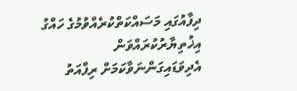ދިފާއުގައި މަސައްކަތްކުރެއްވުމުގެ ހައްގު އިޚުތިޔާރުކުރައްވަން އެދިވަޑައިގަންނަވާކަމަށް ރިފްއަތު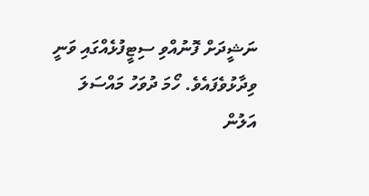ނަޝީދަށް ފޮނުއްވި ސިޓީފުޅެއްގައި ވަނީ ވިދާޅުވެފައެވެ. ހޯމަ ދުވަހު މައްސަލަ އަލުން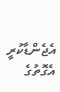އެޖެންޑާކުރީ އެގޮތުގެ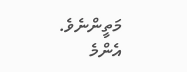މަތީންނެވެ.
އެންމެ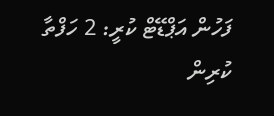ފަހުން އަޕްޑޭޓް ކުރީ: 2 ހަފްތާ ކުރިން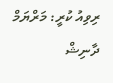ރިވިއު ކުރީ: މަރްޔަމް ދާނިޝް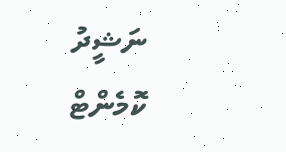ނަޝީދު
ކޮމެންޓް